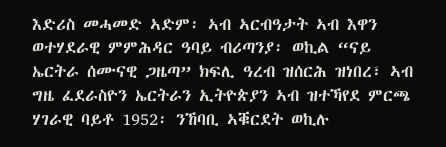እድሪስ መሓመድ ኣድም፡ ኣብ ኣርብዓታት ኣብ እዋን ወተሃደራዊ ምምሕዳር ዓባይ ብሪጣንያ፡ ወኪል “ናይ ኤርትራ ሰሙናዊ ጋዜጣ” ክፍሊ ዓረብ ዝሰርሕ ዝነበረ፣ ኣብ ግዜ ፈደራስዮን ኤርትራን ኢትዮጵያን ኣብ ዝተኻየደ ምርጫ ሃገራዊ ባይቶ 1952፡ ንኸባቢ ኣቑርደት ወኪሉ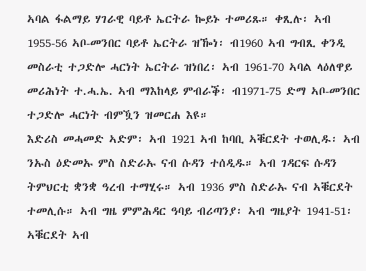ኣባል ፋልማይ ሃገራዊ ባይቶ ኤርትራ ኰይኑ ተመሪጹ። ቀጺሉ፡ ኣብ 1955-56 ኣቦ-መንበር ባይቶ ኤርትራ ዝዀነ፡ ብ1960 ኣብ ግብጺ ቀንዲ መስራቲ ተጋድሎ ሓርነት ኤርትራ ዝነበረ፡ ኣብ 1961-70 ኣባል ላዕለዋይ መሪሕነት ተ.ሓ.ኤ. ኣብ ማእከላይ ምብራቕ፡ ብ1971-75 ድማ ኣቦ-መንበር ተጋድሎ ሓርነት ብምዃን ዝመርሐ እዩ።
እድሪስ መሓመድ ኣድም፡ ኣብ 1921 ኣብ ከባቢ ኣቑርደት ተወሊዱ፡ ኣብ ንኡስ ዕድመኡ ምስ ስድራኡ ናብ ሱዳን ተሰዲዱ። ኣብ ገዳርፍ ሱዳን ትምህርቲ ቋንቋ ዓረብ ተማሂሩ። ኣብ 1936 ምስ ስድራኡ ናብ ኣቑርደት ተመሊሱ። ኣብ ግዜ ምምሕዳር ዓባይ ብሪጣንያ፡ ኣብ ግዜያት 1941-51፡ ኣቑርደት ኣብ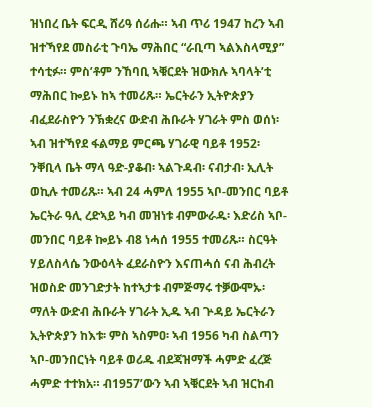ዝነበረ ቤት ፍርዲ ሸሪዓ ሰሪሑ። ኣብ ጥሪ 1947 ከረን ኣብ ዝተኻየደ መስራቲ ጉባኤ ማሕበር “ራቢጣ ኣልእስላሚያ” ተሳቲፉ። ምስ’ቶም ንኸባቢ ኣቑርደት ዝውክሉ ኣባላት’ቲ ማሕበር ኰይኑ ከኣ ተመሪጹ። ኤርትራን ኢትዮጵያን ብፈደራስዮን ንኽቋረና ውድብ ሕቡራት ሃገራት ምስ ወሰነ፡ ኣብ ዝተኻየደ ፋልማይ ምርጫ ሃገራዊ ባይቶ 1952፡ ንቐቢላ ቤት ማላ ዓድ-ያቆብ፡ ኣልጉዳብ፡ ናብታብ፡ ኢሊት ወኪሉ ተመሪጹ። ኣብ 24 ሓምለ 1955 ኣቦ-መንበር ባይቶ ኤርትራ ዓሊ ረድኣይ ካብ መዝነቱ ብምውራዱ፡ እድሪስ ኣቦ-መንበር ባይቶ ኰይኑ ብ8 ነሓሰ 1955 ተመሪጹ። ስርዓት ሃይለስላሴ ንውዕላት ፈደራስዮን እናጠሓሰ ናብ ሕብረት ዝወስድ መንገድታት ከተኣታቱ ብምጅማሩ ተቓውሞኡ፡ ማለት ውድብ ሕቡራት ሃገራት ኢዱ ኣብ ጕዳይ ኤርትራን ኢትዮጵያን ከእቱ፡ ምስ ኣስምዐ፡ ኣብ 1956 ካብ ስልጣን ኣቦ-መንበርነት ባይቶ ወሪዱ ብደጃዝማች ሓምድ ፈረጅ ሓምድ ተተክአ። ብ1957’ውን ኣብ ኣቑርደት ኣብ ዝርከብ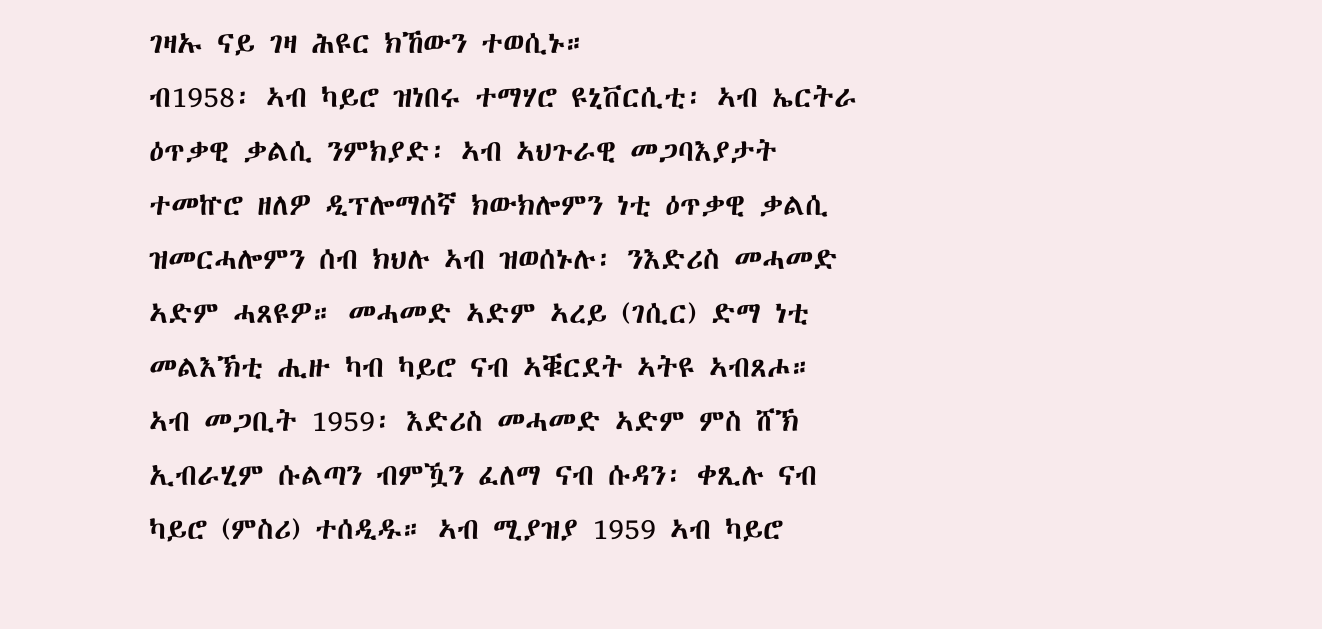ገዛኡ ናይ ገዛ ሕዩር ክኸውን ተወሲኑ።
ብ1958፡ ኣብ ካይሮ ዝነበሩ ተማሃሮ ዩኒቨርሲቲ፡ ኣብ ኤርትራ ዕጥቃዊ ቃልሲ ንምክያድ፡ ኣብ ኣህጉራዊ መጋባእያታት ተመኵሮ ዘለዎ ዲፕሎማሰኛ ክውክሎምን ነቲ ዕጥቃዊ ቃልሲ ዝመርሓሎምን ሰብ ክህሉ ኣብ ዝወሰኑሉ፡ ንእድሪስ መሓመድ ኣድም ሓጸዩዎ። መሓመድ ኣድም ኣረይ (ገሲር) ድማ ነቲ መልእኽቲ ሒዙ ካብ ካይሮ ናብ ኣቑርደት ኣትዩ ኣብጸሖ። ኣብ መጋቢት 1959፡ እድሪስ መሓመድ ኣድም ምስ ሸኽ ኢብራሂም ሱልጣን ብምዃን ፈለማ ናብ ሱዳን፡ ቀጺሉ ናብ ካይሮ (ምስሪ) ተሰዲዱ። ኣብ ሚያዝያ 1959 ኣብ ካይሮ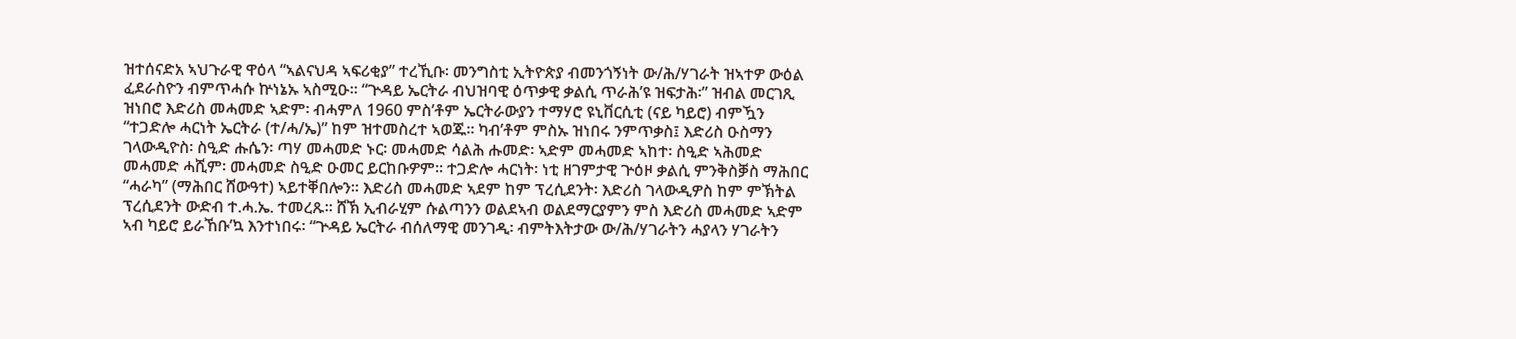ዝተሰናድአ ኣህጉራዊ ዋዕላ “ኣልናህዳ ኣፍሪቂያ” ተረኺቡ፡ መንግስቲ ኢትዮጵያ ብመንጎኝነት ው/ሕ/ሃገራት ዝኣተዎ ውዕል ፈደራስዮን ብምጥሓሱ ኵነኔኡ ኣስሚዑ። “ጕዳይ ኤርትራ ብህዝባዊ ዕጥቃዊ ቃልሲ ጥራሕ’ዩ ዝፍታሕ፡” ዝብል መርገጺ ዝነበሮ እድሪስ መሓመድ ኣድም፡ ብሓምለ 1960 ምስ’ቶም ኤርትራውያን ተማሃሮ ዩኒቨርሲቲ (ናይ ካይሮ) ብምዃን “ተጋድሎ ሓርነት ኤርትራ (ተ/ሓ/ኤ)” ከም ዝተመስረተ ኣወጁ። ካብ’ቶም ምስኡ ዝነበሩ ንምጥቃስ፤ እድሪስ ዑስማን ገላውዲዮስ፡ ስዒድ ሑሴን፡ ጣሃ መሓመድ ኑር፡ መሓመድ ሳልሕ ሑመድ፡ ኣድም መሓመድ ኣከተ፡ ስዒድ ኣሕመድ መሓመድ ሓሺም፡ መሓመድ ስዒድ ዑመር ይርከቡዎም። ተጋድሎ ሓርነት፡ ነቲ ዘገምታዊ ጕዕዞ ቃልሲ ምንቅስቓስ ማሕበር “ሓራካ” (ማሕበር ሸውዓተ) ኣይተቐበሎን። እድሪስ መሓመድ ኣደም ከም ፕረሲደንት፡ እድሪስ ገላውዲዎስ ከም ምኽትል ፕረሲደንት ውድብ ተ.ሓ.ኤ. ተመረጹ። ሸኽ ኢብራሂም ሱልጣንን ወልደኣብ ወልደማርያምን ምስ እድሪስ መሓመድ ኣድም ኣብ ካይሮ ይራኸቡ’ኳ እንተነበሩ፡ “ጕዳይ ኤርትራ ብሰለማዊ መንገዲ፡ ብምትእትታው ው/ሕ/ሃገራትን ሓያላን ሃገራትን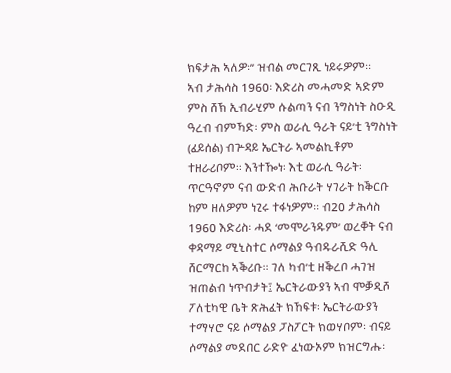ክፍታሕ ኣለዎ፡” ዝብል መርገጺ ነይሩዎም።
ኣብ ታሕሳስ 1960፡ እድሪስ መሓመድ ኣድም ምስ ሸኽ ኢብራሂም ሱልጣን ናብ ንግስነት ስዑዲ ዓረብ ብምኻድ፡ ምስ ወራሲ ዓራት ናይ’ቲ ንግስነት (ፈይሰል) ብጕዳይ ኤርትራ ኣመልኪቶም ተዘራሪቦም። እንተዀነ፡ እቲ ወራሲ ዓራት፡ ጥርዓኖም ናብ ውድብ ሕቡራት ሃገራት ከቕርቡ ከም ዘለዎም ነጊሩ ተፋነዎም። ብ20 ታሕሳስ 1960 እድሪስ፡ ሓደ ‘መሞራንዱም’ ወረቐት ናብ ቀዳማይ ሚኒስተር ሶማልያ ዓብዱራሺድ ዓሊ ሸርማርከ ኣቕሪቡ። ገለ ካብ’ቲ ዘቕረቦ ሓገዝ ዝጠልብ ነጥብታት፤ ኤርትራውያን ኣብ ሞቓዲሾ ፖለቲካዊ ቤት ጽሕፈት ክኸፍቱ፡ ኤርትራውያን ተማሃሮ ናይ ሶማልያ ፓስፖርት ክወሃቦም፡ ብናይ ሶማልያ መደበር ራድዮ ፈነውኦም ክዝርግሑ፡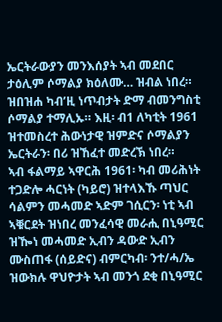ኤርትራውያን መንእሰያት ኣብ መደበር ታዕሊም ሶማልያ ክዕለሙ… ዝብል ነበረ። ዝበዝሐ ካብ’ዚ ነጥብታት ድማ ብመንግስቲ ሶማልያ ተማሊኡ። እዚ፡ ብ1 ለካቲት 1961 ዝተመስረተ ሕውነታዊ ዝምድና ሶማልያን ኤርትራን፡ በሪ ዝኸፈተ መድረኽ ነበረ።
ኣብ ፋልማይ ኣዋርሕ 1961፡ ካብ መሪሕነት ተጋድሎ ሓርነት (ካይሮ) ዝተላእኹ ጣህር ሳልምን መሓመድ ኣድም ገሲርን፡ ነቲ ኣብ ኣቑርደት ዝነበረ መንፈሳዊ መራሒ በኒዓሚር ዝዀነ መሓመድ ኢብን ዳውድ ኢብን ሙስጠፋ (ሰይድና) ብምርካብ፡ ንተ/ሓ/ኤ ዝውክሉ ዋህዮታት ኣብ መንጎ ደቂ በኒዓሚር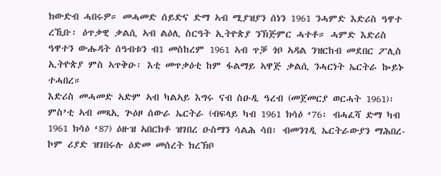ክውድብ ሓበሩዎ። መሓመድ ሰይድና ድማ ኣብ ሚያዝያን ሰነን 1961 ንሓምድ እድሪስ ዓዋተ ረኺቡ፡ ዕጥቃዊ ቃልሲ ኣብ ልዕሊ ስርዓት ኢትዮጵያ ንኽጅምር ሓተቶ። ሓምድ እድሪስ ዓዋተን ውሑዳት ሰዓብቱን ብ1 መስከረም 1961 ኣብ ጥቓ ጎቦ ኣዳል ንዝርከብ መደበር ፖሊስ ኢትዮጵያ ምስ ኣጥቅዑ፡ እቲ መጥቃዕቲ ከም ፋልማይ ኣዋጅ ቃልሲ ንሓርነት ኤርትራ ኰይኑ ተሓበረ።
እድሪስ መሓመድ ኣድም ኣብ ካልኣይ እግሩ ናብ ስዑዲ ዓረብ (መጀመርያ ወርሓት 1961)፡ ምስ’ቲ ኣብ መጻኢ ጕዕዞ ሰውራ ኤርትራ (ብፍላይ ካብ 1961 ክሳዕ ‘76፡ ብሓፈሻ ድማ ካብ 1961 ክሳዕ ‘87) ዕዙዝ ኣበርክቶ ዝገበረ ዑስማን ሳልሕ ሳበ፡ ብመንገዲ ኤርትራውያን ማሕበረ-ኮም ሪያድ ዝገበሩሉ ዕድመ መሰረት ክረኽቦ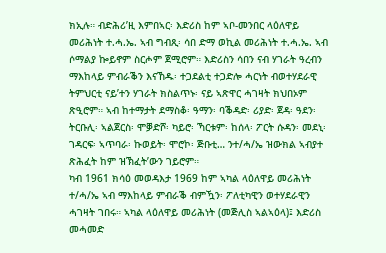ክኢሉ። ብድሕሪ’ዚ እምበኣር፡ እድሪስ ከም ኣቦ-መንበር ላዕለዋይ መሪሕነት ተ.ሓ.ኤ. ኣብ ግብጺ፡ ሳበ ድማ ወኪል መሪሕነት ተ.ሓ.ኤ. ኣብ ሶማልያ ኰይኖም ስርሖም ጀሚሮም። እድሪስን ሳበን ናብ ሃገራት ዓረብን ማእከላይ ምብራቕን እናኸዱ፡ ተጋደልቲ ተጋድሎ ሓርነት ብወተሃደራዊ ትምህርቲ ናይ’ተን ሃገራት ክስልጥኑ፡ ናይ ኣጽዋር ሓገዛት ክህበኦም ጽዒሮም። ኣብ ከተማታት ደማስቆ፡ ዓማን፡ ባቕዳድ፡ ሪያድ፡ ጀዳ፡ ዓደን፡ ትርቡሊ፡ ኣልጀርስ፡ ሞቓድሾ፡ ካይሮ፡ ኻርቱም፡ ከሰላ፡ ፖርት ሱዳን፡ መደኒ፡ ገዳርፍ፡ ኣጥባራ፡ ኩወይት፡ ሞሮኮ፡ ጅቡቲ… ንተ/ሓ/ኤ ዝውክል ኣብያተ ጽሕፈት ከም ዝኽፈት’ውን ገይሮም።
ካብ 1961 ክሳዕ መወዳእታ 1969 ከም ኣካል ላዕለዋይ መሪሕነት ተ/ሓ/ኤ ኣብ ማእከላይ ምብራቕ ብምዃን፡ ፖለቲካዊን ወተሃደራዊን ሓገዛት ገበሩ። ኣካል ላዕለዋይ መሪሕነት (መጅሊስ ኣልኣዕላ)፤ እድሪስ መሓመድ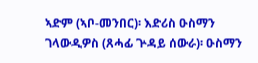ኣድም (ኣቦ-መንበር)፡ እድሪስ ዑስማን ገላውዲዎስ (ጸሓፊ ጕዳይ ሰውራ)፡ ዑስማን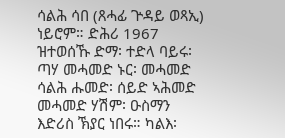ሳልሕ ሳበ (ጸሓፊ ጕዳይ ወጻኢ) ነይሮም። ድሕሪ 1967 ዝተወሰኹ ድማ፡ ተድላ ባይሩ፡ ጣሃ መሓመድ ኑር፡ መሓመድ ሳልሕ ሑመድ፡ ሰይድ ኣሕመድ መሓመድ ሃሽም፡ ዑስማን እድሪስ ኽያር ነበሩ። ካልእ፡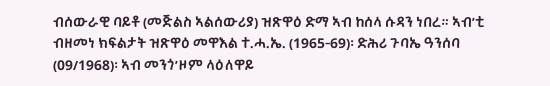ብሰውራዊ ባይቶ (መጅልስ ኣልሰውሪያ) ዝጽዋዕ ድማ ኣብ ከሰላ ሱዳን ነበረ። ኣብ’ቲ ብዘመነ ክፍልታት ዝጽዋዕ መዋእል ተ.ሓ.ኤ. (1965-69)፡ ድሕሪ ጉባኤ ዓንሰባ (09/1968)፡ ኣብ መንጎ’ዞም ላዕለዋይ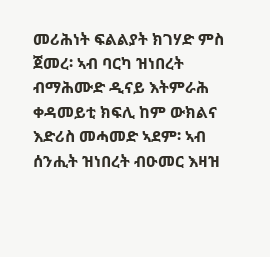መሪሕነት ፍልልያት ክገሃድ ምስ ጀመረ፡ ኣብ ባርካ ዝነበረት ብማሕሙድ ዲናይ እትምራሕ ቀዳመይቲ ክፍሊ ከም ውክልና እድሪስ መሓመድ ኣደም፡ ኣብ ሰንሒት ዝነበረት ብዑመር እዛዝ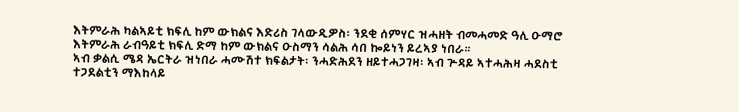እትምራሕ ካልኣይቲ ክፍሊ ከም ውክልና እድሪስ ገላውዲዎስ፡ ንደቂ ሰምሃር ዝሓዘት ብመሓመድ ዓሊ ዑማሮ እትምራሕ ራብዓይቲ ክፍሊ ድማ ከም ውክልና ዑስማን ሳልሕ ሳበ ኰይነን ይረኣያ ነበራ።
ኣብ ቃልሲ ሜዳ ኤርትራ ዝነበራ ሓሙሽተ ክፍልታት፡ ንሓድሕደን ዘይተሓጋገዛ፡ ኣብ ጕዳይ ኣተሓሕዛ ሓደስቲ ተጋደልቲን ማእከላይ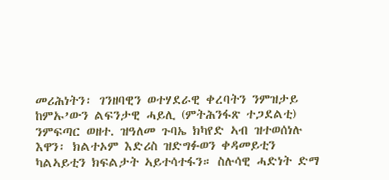መሪሕነትን፡ ገንዘባዊን ወተሃደራዊ ቀረባትን ንምዝታይ ከምኡ’ውን ልፍንታዊ ሓይሊ (ምትሕንፋጽ ተጋደልቲ) ንምፍጣር ወዘተ. ዝዓለመ ጉባኤ ክካየድ ኣብ ዝተወሰነሉ እዋን፡ ክልተኦም እድሪስ ዝድግፉወን ቀዳመይቲን ካልኣይቲን ክፍልታት ኣይተሳተፋን። ስሉሳዊ ሓድነት ድማ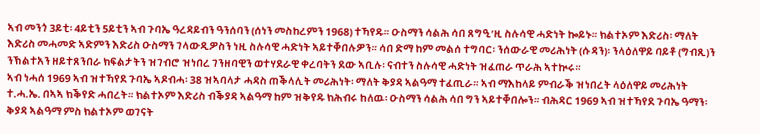ኣብ መንጎ 3ይቲ፡ 4ይቲን 5ይቲን ኣብ ጉባኤ ዓረዳይብን ዓንሰባን (ሰነን መስከረምን 1968) ተኻየዱ። ዑስማን ሳልሕ ሳበ ጸግዒ’ዚ ስሉሳዊ ሓድነት ኰይኑ። ክልተኦም እድሪስ፡ ማለት እድሪስ መሓመድ ኣድምን እድሪስ ዑስማን ገላውዲዎስን ነዚ ስሉሳዊ ሓድነት ኣይተቐበሉዎን። ሳበ ድማ ከም መልሰ ተግባር፡ ንሰውራዊ መሪሕነት (ሱዳን)፡ ንላዕለዋይ ባይቶ (ግብጺ)ን ንኽልተአን ዘይተጸንበራ ክፍልታትን ዝገብሮ ዝነበረ ገንዘባዊን ወተሃደራዊ ቀረባትን ደው ኣቢሉ፡ ናብተን ስሉሳዊ ሓድነት ዝፈጠራ ጥራሕ ኣተኲሩ።
ኣብ ነሓሰ 1969 ኣብ ዝተኻየደ ጉባኤ ኣዶብሓ፡ 38 ዝኣባላታ ሓዳስ ጠቕላሊት መሪሕነት፡ ማለት ቅያዳ ኣልዓማ ተፈጢራ። ኣብ ማእከላይ ምብራቕ ዝነበረት ላዕለዋይ መሪሕነት ተ.ሓ.ኤ. በኣኣ ክቕየድ ሓበረት። ክልተኦም እድሪስ ብቕያዳ ኣልዓማ ከም ዝቅየዱ ክሕብሩ ከለዉ፡ ዑስማን ሳልሕ ሳበ ግን ኣይተቐበሎን። ብሕዳር 1969 ኣብ ዝተኻየደ ጉባኤ ዓማን፡ ቅያዳ ኣልዓማ ምስ ክልተኦም ወገናት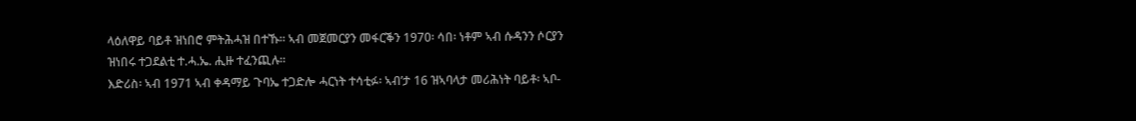ላዕለዋይ ባይቶ ዝነበሮ ምትሕሓዝ በተኹ። ኣብ መጀመርያን መፋርቕን 1970፡ ሳበ፡ ነቶም ኣብ ሱዳንን ሶርያን ዝነበሩ ተጋደልቲ ተ.ሓ.ኤ. ሒዙ ተፈንጪሉ።
እድሪስ፡ ኣብ 1971 ኣብ ቀዳማይ ጉባኤ ተጋድሎ ሓርነት ተሳቲፉ፡ ኣብ’ታ 16 ዝኣባላታ መሪሕነት ባይቶ፡ ኣቦ-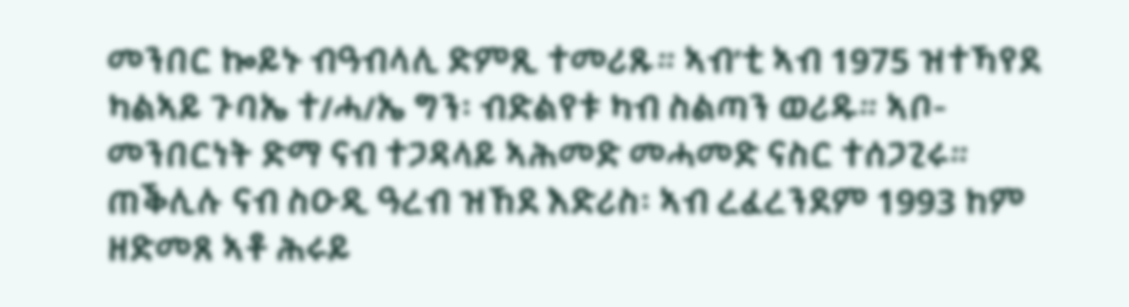መንበር ኰይኑ ብዓብላሊ ድምጺ ተመሪጹ። ኣብ’ቲ ኣብ 1975 ዝተኻየደ ካልኣይ ጉባኤ ተ/ሓ/ኤ ግን፡ ብድልየቱ ካብ ስልጣን ወሪዱ። ኣቦ-መንበርነት ድማ ናብ ተጋዳላይ ኣሕመድ መሓመድ ናስር ተሰጋጊሩ። ጠቕሊሉ ናብ ስዑዲ ዓረብ ዝኸደ እድሪስ፡ ኣብ ረፈረንደም 1993 ከም ዘድመጸ ኣቶ ሕሩይ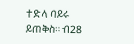ተድላ ባይሩ ይጠቅስ። ብ28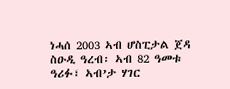ነሓሰ 2003 ኣብ ሆስፒታል ጀዳ ስዑዲ ዓረብ፡ ኣብ 82 ዓመቱ ዓሪፉ፣ ኣብ’ታ ሃገር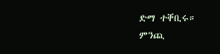ድማ ተቐቢሩ።
ምንጪ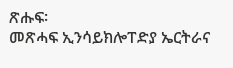ጽሑፍ፡
መጽሓፍ ኢንሳይክሎፐድያ ኤርትራና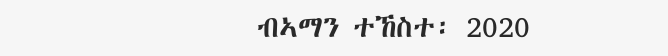ብኣማን ተኸስተ፡ 2020